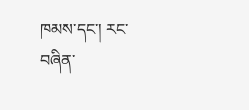ཁམས་དང་། རང་བཞིན་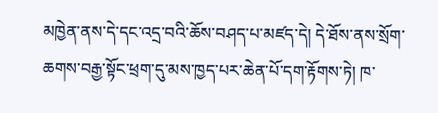མཁྱེན་ནས་དེ་དང་འདྲ་བའི་ཆོས་བཤད་པ་མཛད་དེ། དེ་ཐོས་ནས་སྲོག་ཆགས་བརྒྱ་སྟོང་ཕྲག་དུ་མས་ཁྱད་པར་ཆེན་པོ་དག་རྟོགས་ཏེ། ཁ་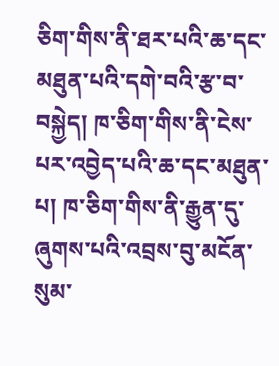ཅིག་གིས་ནི་ཐར་པའི་ཆ་དང་མཐུན་པའི་དགེ་བའི་རྩ་བ་བསྐྱེད། ཁ་ཅིག་གིས་ནི་ངེས་པར་འབྱེད་པའི་ཆ་དང་མཐུན་པ། ཁ་ཅིག་གིས་ནི་རྒྱུན་དུ་ཞུགས་པའི་འབྲས་བུ་མངོན་སུམ་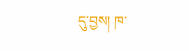དུ་བྱས། ཁ་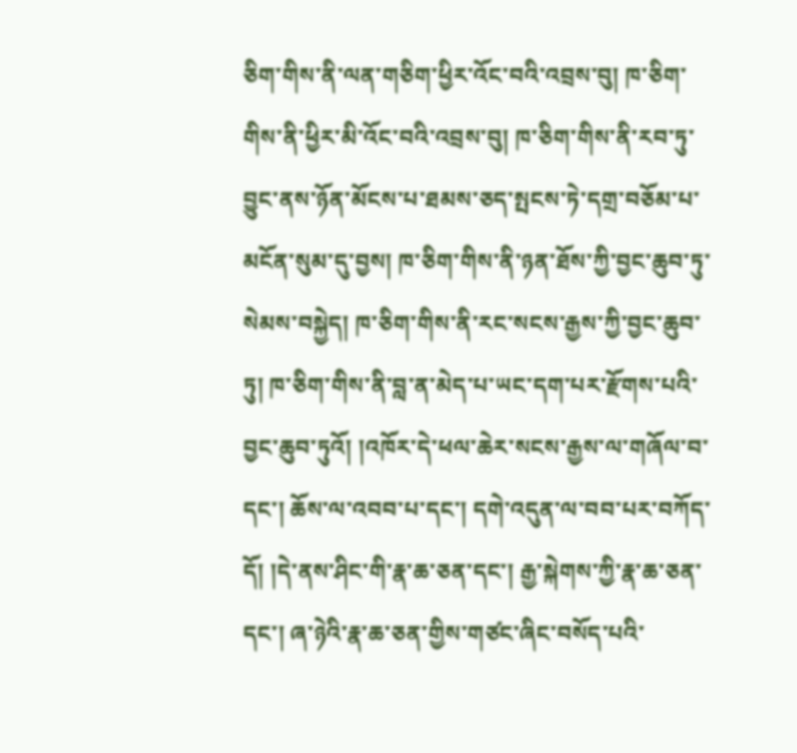ཅིག་གིས་ནི་ལན་གཅིག་ཕྱིར་འོང་བའི་འབྲས་བུ། ཁ་ཅིག་གིས་ནི་ཕྱིར་མི་འོང་བའི་འབྲས་བུ། ཁ་ཅིག་གིས་ནི་རབ་ཏུ་བྱུང་ནས་ཉོན་མོངས་པ་ཐམས་ཅད་སྤངས་ཏེ་དགྲ་བཅོམ་པ་མངོན་སུམ་དུ་བྱས། ཁ་ཅིག་གིས་ནི་ཉན་ཐོས་ཀྱི་བྱང་ཆུབ་ཏུ་སེམས་བསྐྱེད། ཁ་ཅིག་གིས་ནི་རང་སངས་རྒྱས་ཀྱི་བྱང་ཆུབ་ཏུ། ཁ་ཅིག་གིས་ནི་བླ་ན་མེད་པ་ཡང་དག་པར་རྫོགས་པའི་བྱང་ཆུབ་ཏུའོ། །འཁོར་དེ་ཕལ་ཆེར་སངས་རྒྱས་ལ་གཞོལ་བ་དང་། ཆོས་ལ་འབབ་པ་དང་། དགེ་འདུན་ལ་བབ་པར་བཀོད་དོ། །དེ་ནས་ཤིང་གི་རྣ་ཆ་ཅན་དང་། རྒྱ་སྐེགས་ཀྱི་རྣ་ཆ་ཅན་དང་། ཞ་ཉེའི་རྣ་ཆ་ཅན་གྱིས་གཙང་ཞིང་བསོད་པའི་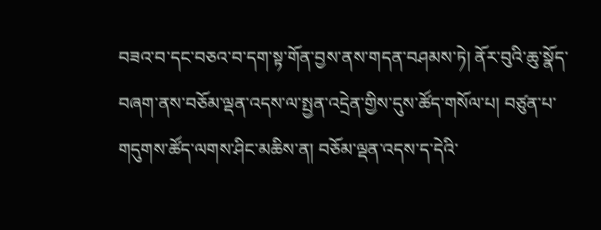བཟའ་བ་དང་བཅའ་བ་དག་སྟ་གོན་བྱས་ནས་གདན་བཤམས་ཏེ། ནོར་བུའི་ཆུ་སྣོད་བཞག་ནས་བཅོམ་ལྡན་འདས་ལ་སྤྱན་འདྲེན་གྱིས་དུས་ཚོད་གསོལ་པ། བཙུན་པ་གདུགས་ཚོད་ལགས་ཤིང་མཆིས་ན། བཅོམ་ལྡན་འདས་ད་དེའི་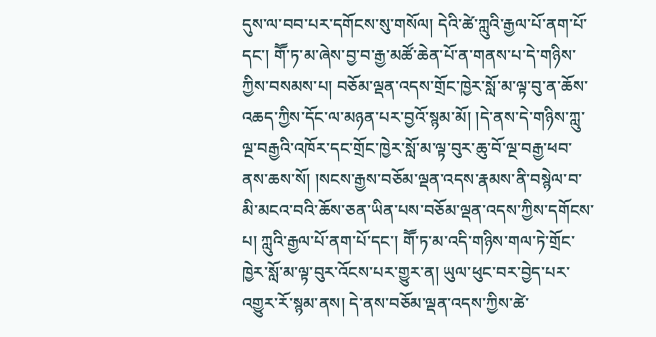དུས་ལ་བབ་པར་དགོངས་སུ་གསོལ། དེའི་ཚེ་ཀླུའི་རྒྱལ་པོ་ནག་པོ་དང་། གཽ་ཏ་མ་ཞེས་བྱ་བ་རྒྱ་མཚོ་ཆེན་པོ་ན་གནས་པ་དེ་གཉིས་ཀྱིས་བསམས་པ། བཅོམ་ལྡན་འདས་གྲོང་ཁྱེར་སློ་མ་ལྟ་བུ་ན་ཆོས་འཆད་ཀྱིས་དོང་ལ་མཉན་པར་བྱའོ་སྙམ་མོ། །དེ་ནས་དེ་གཉིས་ཀླུ་ལྔ་བརྒྱའི་འཁོར་དང་གྲོང་ཁྱེར་སློ་མ་ལྟ་བུར་ཆུ་བོ་ལྔ་བརྒྱ་ཕབ་ནས་ཆས་སོ། །སངས་རྒྱས་བཅོམ་ལྡན་འདས་རྣམས་ནི་བསྙེལ་བ་མི་མངའ་བའི་ཆོས་ཅན་ཡིན་པས་བཅོམ་ལྡན་འདས་ཀྱིས་དགོངས་པ། ཀླུའི་རྒྱལ་པོ་ནག་པོ་དང་། གཽ་ཏ་མ་འདི་གཉིས་གལ་ཏེ་གྲོང་ཁྱེར་སློ་མ་ལྟ་བུར་འོངས་པར་གྱུར་ན། ཡུལ་ཕུང་བར་བྱེད་པར་འགྱུར་རོ་སྙམ་ནས། དེ་ནས་བཅོམ་ལྡན་འདས་ཀྱིས་ཚེ་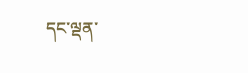དང་ལྡན་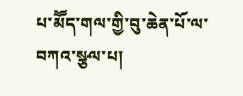པ་མཽད་གལ་གྱི་བུ་ཆེན་པོ་ལ་བཀའ་སྩལ་པ།